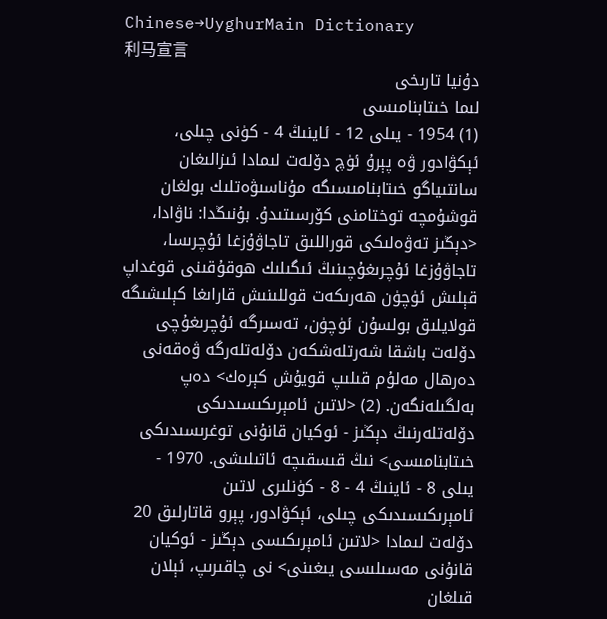Chinese→UyghurMain Dictionary
利马宣言
دۇنيا تارىخى
لىما خىتابنامىسى
(1) 1954 - يىلى 12 - ئاينىڭ 4 - كۈنى چىلى، ئېكۋادور ۋە پېرۇ ئۈچ دۆلەت لىمادا ئىزالىغان سانتىياگو خىتابنامىسىگە مۇناسىۋەتلىك بولغان قوشۇمچە توختامنى كۆرسىتىدۇ. بۇنىڭدا: ناۋادا، <دېڭىز تەۋەلىكى قوراللىق تاجاۋۇزغا ئۇچرىسا، تاجاۋۇزغا ئۇچرىغۇچىنىڭ ئىگىلىك ھوقۇقىنى قوغداپ قېلىش ئۈچۈن ھەرىكەت قوللىنىش قاراىغا كېلىشىگە قولايلىق بولسۇن ئۈچۈن، تەسىرگە ئۇچرىغۇچى دۆلەت باشقا شەرتلەشكەن دۆلەتلەرگە ۋەقەنى دەرھال مەلۇم قىلىپ قويۇش كېرەك> دەپ بەلگىلەنگەن. (2) <لاتىن ئامېرىكىسىدىكى دۆلەتلەرنىڭ دېڭىز - ئوكيان قانۇنى توغرىسىدىكى خىتابنامىسى> نىڭ قىسقىچە ئاتىلىشى. 1970 - يىلى 8 - ئاينىڭ 4 - 8 - كۈنلىرى لاتىن ئامېرىكىسىدىكى چىلى، ئېكۋادور، پېرو قاتارلىق 20 دۆلەت لىمادا <لاتىن ئامېرىكىسى دېڭىز - ئوكيان قانۇنى مەسىلىسى يىغىنى> نى چاقىرىپ، ئېلان قىلغان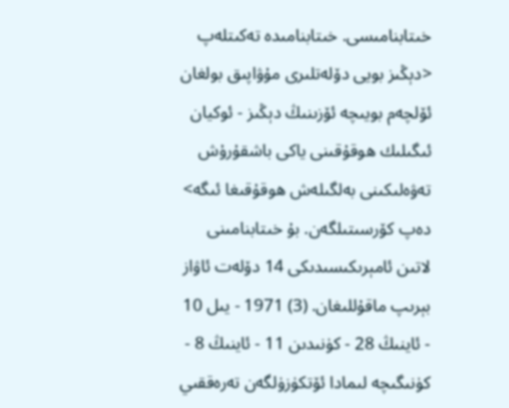خىتابنامىسى. خىتابنامىدە تەكىتلەپ <دېڭىز بويى دۆلەتلىرى مۇۋاپىق بولغان ئۆلچەم بويىچە ئۆزىنىڭ دېڭىز - ئوكيان ئىگىلىك ھوقۇقىنى ياكى باشقۇرۇش تەۋەلىكىنى بەلگىلەش ھوقۇقىغا ئىگە> دەپ كۆرسىتىلگەن. بۇ خىتابنامىنى لاتىن ئامېرىكىسىدىكى 14 دۆلەت ئاۋاز بېرىپ ماقۇللىغان. (3) 1971 - يىل 10 - ئاينىڭ 28 - كۈنىدىن 11 - ئاينىڭ 8 - كۈنىگىچە لىمادا ئۆتكۈزۈلگەن تەرەققىي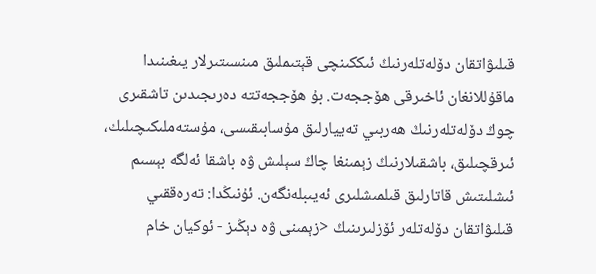قىلىۋاتقان دۆلەتلەرنىڭ ئىككىنچى قېتىملىق مىنسىتىرلار يىغىنىدا ماقۇللانغان ئاخىرقى ھۆججەت. بۇ ھۆججەتتە دەرىجىدىن تاشقىرى چوڭ دۆلەتلەرنىڭ ھەربىي تەييارلىق مۇسابىقىسى، مۇستەملىكىچىلىك، ئىرقچىلىق، باشقىلارنىڭ زېمىنغا چاڭ سېلىش ۋە باشقا ئەلگە بېسىم ئىشلىتىش قاتارلىق قىلمىشلىرى ئەيىبلەنگەن. ئۇنىڭدا: تەرەققىي قىلىۋاتقان دۆلەتلەر ئۆزلىرىنىڭ <زېمىنى ۋە دېڭىز - ئوكيان خام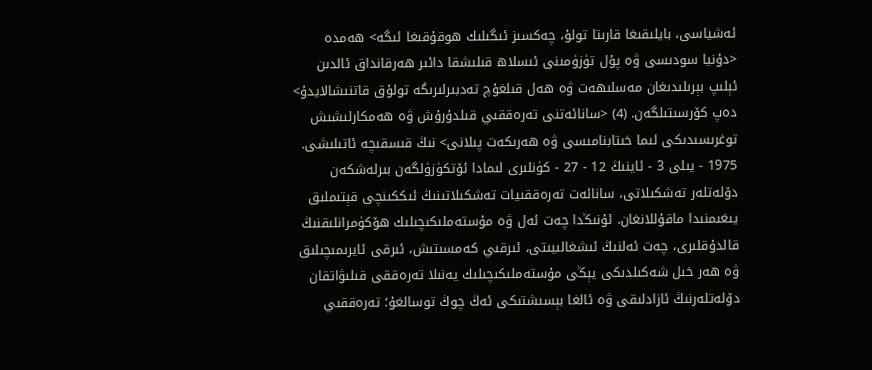ئەشياسى، بايلىقىغا قارىتا تولۇ، چەكسىز ئىگىلىك ھوقۇقىغا ئىگە> ھەمدە <دۇنيا سودىسى ۋە پۇل تۈزۈمىنى ئىسلاھ قىلىشقا دائىر ھەرقانداق ئالدىن ئېلىپ بېرىلىدىغان مەسلىھەت ۋە ھەل قىلغۇچ تەدبىرلىرىگە تولۇق قاتنىشالايدۇ> دەپ كۆرسىتىلگەن. (4) <سانائەتنى تەرەققىي قىلدۇرۇش ۋە ھەمكارلىشىش توغرىسىدىكى لىما خىتابنامىسى ۋە ھەرىكەت پىلانى> نىڭ قىسقىچە ئاتىلىشى. 1975 - يىلى 3 - ئاينىڭ 12 - 27 - كۈنلىرى لىمادا ئۆتكۈزۈلگەن بىرلەشكەن دۆلەتلەر تەشكىلاتى، سانائەت تەرەققىيات تەشكىلاتىنىڭ ئىككىنچى قېتىملىق يىغىمنىدا ماقۇللانغان. ئۇنىڭدا چەت ئەل ۋە مۇستەملىكىچىلىك ھۆكۈمرانلىقنىڭ قالدۇقلىرى، چەت ئەلنىڭ ئىشغالىيىتى، ئىرقىي كەمسىتىش، ئىرقى ئايرىمىچىلىق ۋە ھەر خىل شەكىلدىكى يېڭى مۇستەملىكىچىلىك يەنىلا تەرەققى قىلىۋاتقان دۆلەتلەرنىڭ ئازادلىقى ۋە ئالغا بېسىشتىكى ئەڭ چوڭ توسالغۇ؛ تەرەققىي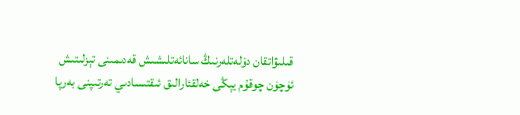قىلىۋاتقان دۆلەتلەرنىڭ سانائەتلىشىش قەدىمىنى تېزلىتىش ئۈچۈن چوقۇم يېڭى خەلقئارالىق ئىقتىسادىي تەرتىپنى بەرپا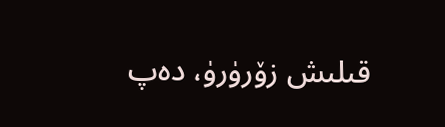قىلىش زۆرۈرۈ، دەپ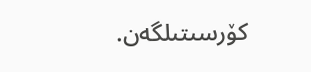كۆرسىتىلگەن.